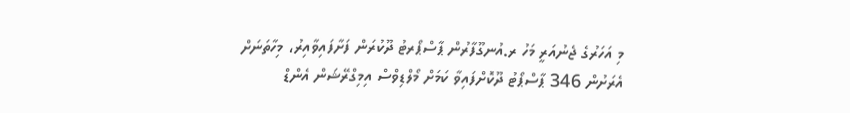މި އަހަރުގެ ޖެނުއަރީ މަހު ރ.އުނގޫފާރުން ޕާސްޕޯރޓު ދޫކުރަން ފަށާފައިވާއިރު، މިހާތަނަށް އެރަށުން 346 ޕާސްޕޯޓު ދޫކޮށްފައިވާ ކަމަށް މޯލްޑިވްސް އިމިގްރޭޝަން އެންޑް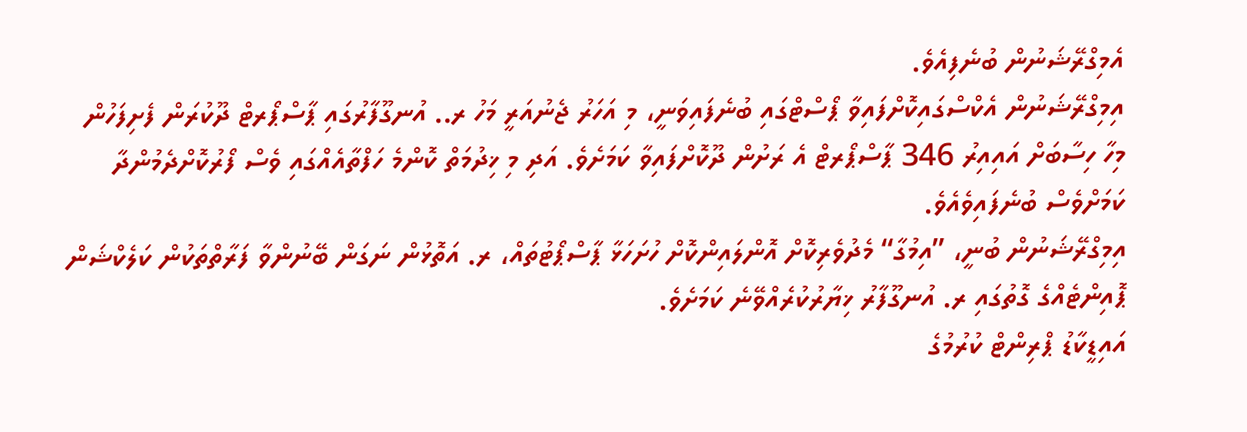އެމިގްރޭޝަނުން ބުނެފިއެވެ.
އިމިގްރޭޝަނުން އެކްސްގައިކޮށްފައިވާ ޕޯސްޓްގައި ބުނެފައިވަނީ، މި އަހަރު ޖެނުއަރީ މަހު ރ.. އުނގޫފާރުގައި ޕާސްޕޯރޓް ދޫކުރަން ފެށިފަހުން މިހާ ހިސާބަށް އައިއިރު 346 ޕާސްޕޯރޓް އެ ރަށުން ދޫކޮށްފައިވާ ކަމަށެވެ. އަދި މި ޚިދުމަތް ކޮންމެ ހަފްތާއެއްގައި ވެސް ފޯރުކޮށްދެމުންދާ ކަމަށްވެސް ބުނެފައިވެއެވެ.
އިމިގްރޭޝަނުން ބުނީ، ”އިމުގާ“ މެދުވެރިކޮށް އޮންލައިންކޮށް ހުށަހަޅާ ޕާސްޕޯޓުތައް، ރ. އަތޮޅުން ނަގަން ބޭނުންވާ ފަރާތްތަކުން ކަލެކްޝަން ޕޮއިންޓެއްގެ ގޮތުގައި ރ. އުނގޫފާރު ޚިޔާރުކުރެއްވޭނެ ކަމަށެވެ.
އައިޑީކާޑު ޕްރިންޓް ކުރުމުގެ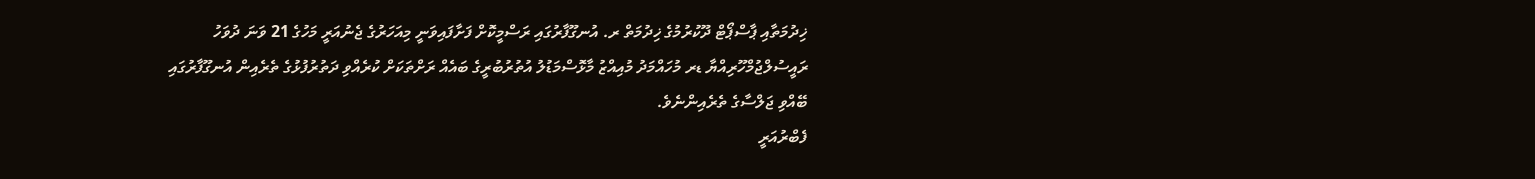ޚިދުމަތާއި ޕާސްޕޯޓް ދޫކުރުމުގެ ޚިދުމަތް ރ. އުނގޫފާރުގައި ރަސްމީކޮށް ފަށާފައިވަނީ މިއަހަރުގެ ޖެނުއަރީ މަހުގެ 21 ވަނަ ދުވަހު ރައީސުލްޖުމްހޫރިއްޔާ ޑރ މުހައްމަދު މުއިއްޒު މާޅޮސްމަޑުލު އުތުރުބުރީގެ ބައެއް ރަށްތަކަށް ކުރެއްވި ދަތުރުފުޅުގެ ތެރެއިން އުނގޫފާރުގައި ބޭއްވި ޖަލްސާގެ ތެރެއިންނެވެ.
ފެބްރުއަރީ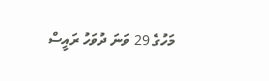މަހުގެ 29 ވަނަ ދުވަހު ރައީސް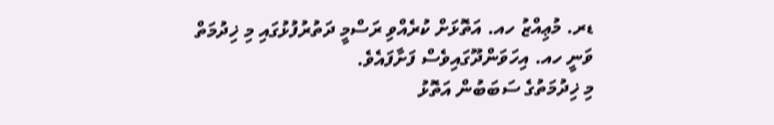ޑރ. މުޢިއްޒު ހއ. އަތޮޅަށް ކުރެއްވި ރަސްމީ ދަތުރުފުޅުގައި މި ޚިދުމަތް ވަނީ ހއ. އިހަވަންދޫގައިވެސް ފަށާފައެވެ.
މި ޚިދުމަތުގެ ސަބަބުން އަތޮޅު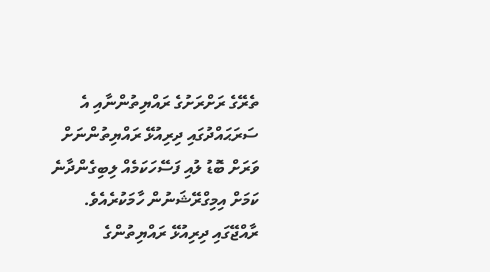ތެރޭގެ ރަށްރަށުގެ ރައްޔިތުންނާއި އެ ސަރަޙައްދުގައި ދިރިއުޅޭ ރައްޔިތުންނަށް ވަރަށް ބޮޑު ލުއި ފަސޭހަކަމެއް ލިބިގެންދާނެ ކަމަށް އިމިގްރޭޝަނުން ހާމަކުރެއެވެ.
ރާއްޖޭގައި ދިރިއުޅޭ ރައްޔިތުންގެ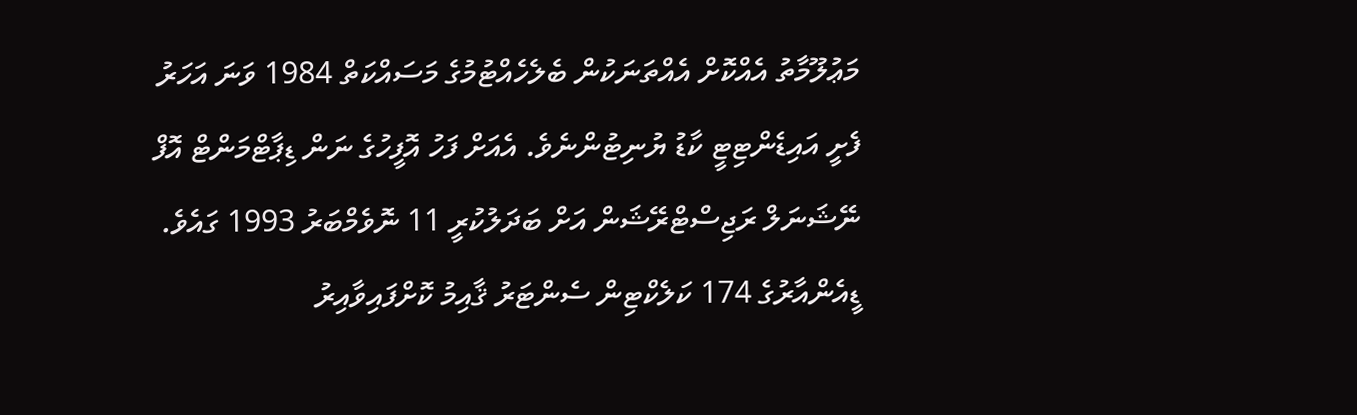މަޢުލޫމާތު އެއްކޮށް އެއްތަނަކުން ބެލެހެއްޓުމުގެ މަސައްކަތް 1984 ވަނަ އަހަރު ފެށީ އައިޑެންޓިޓީ ކާޑު ޔުނިޓުންނެވެ. އެއަށް ފަހު އޮފީހުގެ ނަން ޑިޕާޓްމަންޓް އޮފް ނޭޝަނަލް ރަޖިސްޓްރޭޝަން އަށް ބަދަލުކުރީ 11 ނޮވެމްބަރު 1993 ގައެވެ.
ޑީއެންއާރުގެ 174 ކަލެކްޓިން ސެންޓަރު ޤާއިމު ކޮށްފައިވާއިރު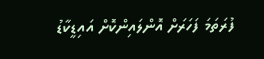ފުރަތަމަ ފަހަރަށް އޮންލައިންކޮށް އައިޑީކާޑު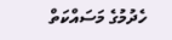ހެދުމުގެ މަސައްކަތް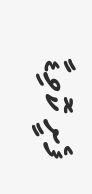ފެށީ ކޮވިޑާ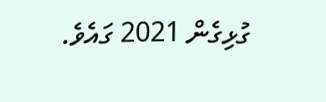ގުޅިގެން 2021 ގައެވެ.